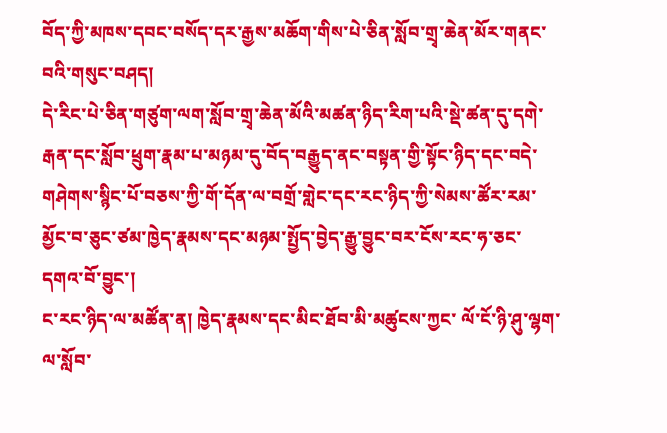བོད་ཀྱི་མཁས་དབང་བསོད་དར་རྒྱས་མཆོག་གིས་པེ་ཅིན་སློབ་གྲྭ་ཆེན་མོར་གནང་བའི་གསུང་བཤད།
དེ་རིང་པེ་ཅིན་གཙུག་ལག་སློབ་གྲྭ་ཆེན་མོའི་མཚན་ཉིད་རིག་པའི་སྡེ་ཚན་དུ་དགེ་རྒན་དང་སློབ་ཕྲུག་རྣམ་པ་མཉམ་དུ་བོད་བརྒྱུད་ནང་བསྟན་གྱི་སྟོང་ཉིད་དང་བདེ་གཤེགས་སྙིང་པོ་བཅས་ཀྱི་གོ་དོན་ལ་བགྲོ་གླེང་དང་རང་ཉིད་ཀྱི་སེམས་ཚོར་རམ་མྱོང་བ་ཅུང་ཙམ་ཁྱེད་རྣམས་དང་མཉམ་སྤྱོད་བྱེད་རྒྱུ་བྱུང་བར་ངོས་རང་ཧ་ཅང་དགའ་བོ་བྱུང་།
ང་རང་ཉིད་ལ་མཚོན་ན། ཁྱེད་རྣམས་དང་མིང་ཐོབ་མི་མཚུངས་ཀྱང་ ལོ་ངོ་ཉི་ཤུ་ལྷག་ལ་སློབ་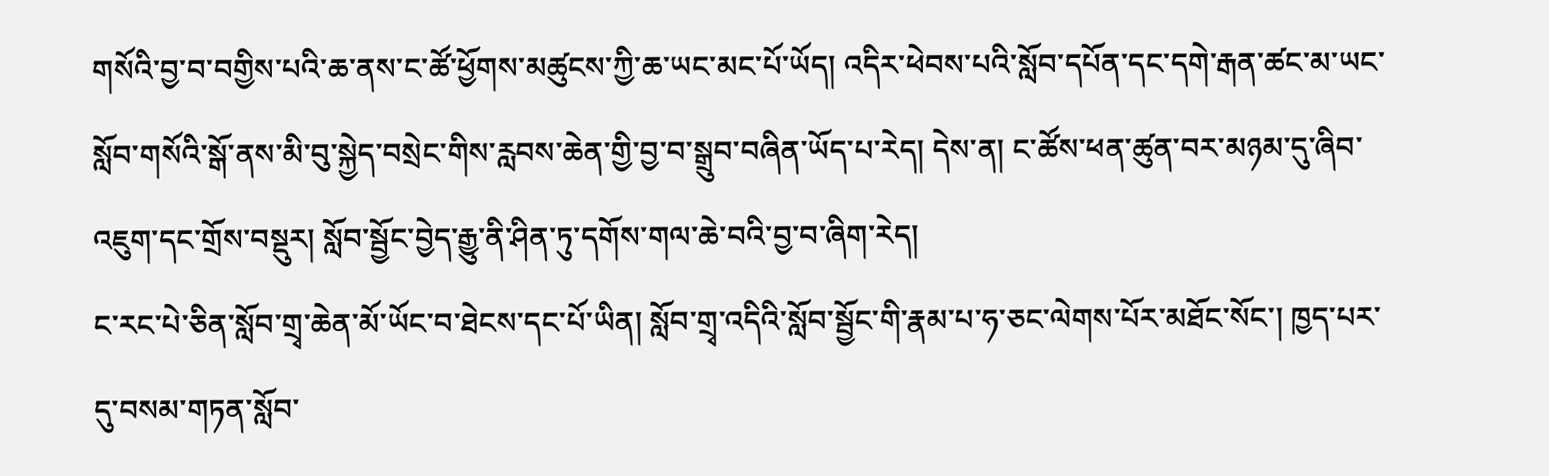གསོའི་བྱ་བ་བགྱིས་པའི་ཆ་ནས་ང་ཚོ་ཕྱོགས་མཚུངས་ཀྱི་ཆ་ཡང་མང་པོ་ཡོད། འདིར་ཕེབས་པའི་སློབ་དཔོན་དང་དགེ་རྒན་ཚང་མ་ཡང་སློབ་གསོའི་སྒོ་ནས་མི་བུ་སྐྱེད་བསྲེང་གིས་རླབས་ཆེན་གྱི་བྱ་བ་སྒྲུབ་བཞིན་ཡོད་པ་རེད། དེས་ན། ང་ཚོས་ཕན་ཚུན་བར་མཉམ་དུ་ཞིབ་འཇུག་དང་གྲོས་བསྡུར། སློབ་སྦྱོང་བྱེད་རྒྱུ་ནི་ཤིན་ཏུ་དགོས་གལ་ཆེ་བའི་བྱ་བ་ཞིག་རེད།
ང་རང་པེ་ཅིན་སློབ་གྲྭ་ཆེན་མོ་ཡོང་བ་ཐེངས་དང་པོ་ཡིན། སློབ་གྲྭ་འདིའི་སློབ་སྦྱོང་གི་རྣམ་པ་ཧ་ཅང་ལེགས་པོར་མཐོང་སོང་། ཁྱད་པར་དུ་བསམ་གཏན་སློབ་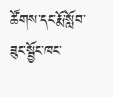ཚོགས་དང་རྨོ་སློབ་ཟུང་སྦྱོང་ཁང་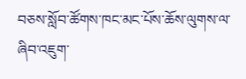བཅས་སློབ་ཚོགས་ཁང་མང་པོས་ཆོས་ལུགས་ལ་ཞིབ་འཇུག་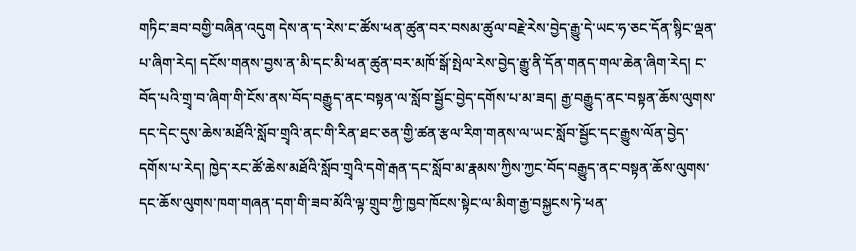གཏིང་ཟབ་བགྱི་བཞིན་འདུག དེས་ན་ད་རེས་ང་ཚོས་ཕན་ཚུན་བར་བསམ་ཚུལ་བརྗེ་རེས་བྱེད་རྒྱུ་དེ་ཡང་ཧ་ཅང་དོན་སྙིང་ལྡན་པ་ཞིག་རེད། དངོས་གནས་བྱས་ན་མི་དང་མི་ཕན་ཚུན་བར་མཁོ་སྒོ་སྤེལ་རེས་བྱེད་རྒྱུ་ནི་དོན་གནད་གལ་ཆེན་ཞིག་རེད། ང་བོད་པའི་གྲྭ་བ་ཞིག་གི་ངོས་ནས་བོད་བརྒྱུད་ནང་བསྟན་ལ་སློབ་སྦྱོང་བྱེད་དགོས་པ་མ་ཟད། རྒྱ་བརྒྱུད་ནང་བསྟན་ཆོས་ལུགས་དང་དེང་དུས་ཆེས་མཐོའི་སློབ་གྲྭའི་ནང་གི་རིན་ཐང་ཅན་གྱི་ཚན་རྩལ་རིག་གནས་ལ་ཡང་སློབ་སྦྱོང་དང་རྒྱུས་ལོན་བྱེད་དགོས་པ་རེད། ཁྱེད་རང་ཚོ་ཆེས་མཐོའི་སློབ་གྲྭའི་དགེ་རྒན་དང་སློབ་མ་རྣམས་ཀྱིས་ཀྱང་བོད་བརྒྱུད་ནང་བསྟན་ཆོས་ལུགས་དང་ཆོས་ལུགས་ཁག་གཞན་དག་གི་ཟབ་མོའི་ལྟ་གྲུབ་ཀྱི་ཁྱབ་ཁོངས་སྟེང་ལ་མིག་རྒྱ་བསྐྱངས་ཏེ་ཕན་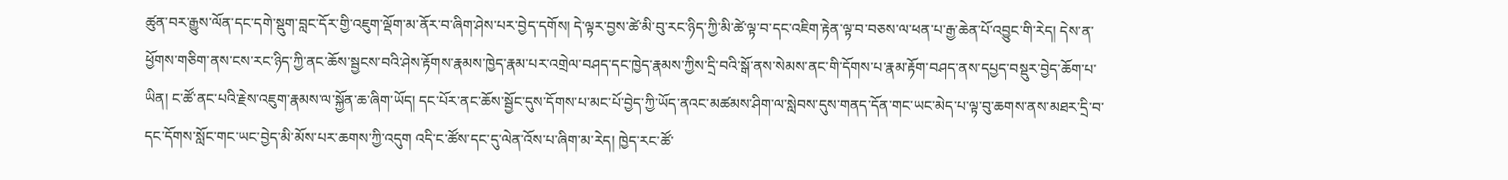ཚུན་བར་རྒྱུས་ལོན་དང་དགེ་སྡུག་བླང་དོར་གྱི་འཇུག་ལྡོག་མ་ནོར་བ་ཞིག་ཤེས་པར་བྱེད་དགོས། དེ་ལྟར་བྱས་ཚེ་མི་བུ་རང་ཉིད་ཀྱི་མི་ཚེ་ལྟ་བ་དང་འཇིག་རྟེན་ལྟ་བ་བཅས་ལ་ཕན་པ་རྒྱ་ཆེན་པོ་འབྱུང་གི་རེད། དེས་ན་ཕྱོགས་གཅིག་ནས་ངས་རང་ཉིད་ཀྱི་ནང་ཆོས་སྦྱངས་བའི་ཤེས་རྟོགས་རྣམས་ཁྱེད་རྣམ་པར་འགྲེལ་བཤད་དང་ཁྱེད་རྣམས་ཀྱིས་དྲི་བའི་སྒོ་ནས་སེམས་ནང་གི་དོགས་པ་རྣམ་རྟོག་བཤད་ནས་དཔྱད་བསྡུར་བྱེད་ཆོག་པ་ཡིན། ང་ཚོ་ནང་པའི་རྗེས་འཇུག་རྣམས་ལ་སྐྱོན་ཆ་ཞིག་ཡོད། དང་པོར་ནང་ཆོས་སྦྱོང་དུས་དོགས་པ་མང་པོ་བྱེད་ཀྱི་ཡོད་ནའང་མཚམས་ཤིག་ལ་སླེབས་དུས་གནད་དོན་གང་ཡང་མེད་པ་ལྟ་བུ་ཆགས་ནས་མཐར་དྲི་བ་དང་དོགས་སློང་གང་ཡང་བྱེད་མི་མོས་པར་ཆགས་ཀྱི་འདུག འདི་ང་ཚོས་དང་དུ་ལེན་འོས་པ་ཞིག་མ་རེད། ཁྱེད་རང་ཚོ་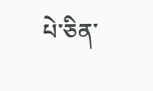པེ་ཅིན་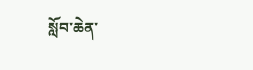སློབ་ཆེན་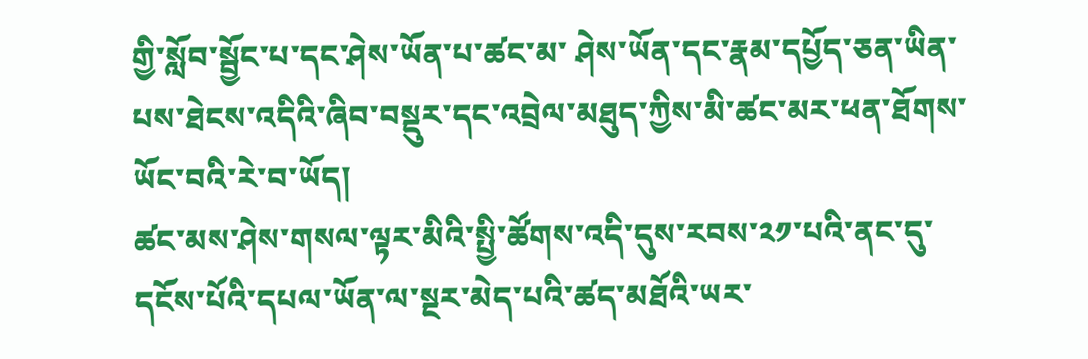གྱི་སློབ་སྦྱོང་པ་དང་ཤེས་ཡོན་པ་ཚང་མ་ ཤེས་ཡོན་དང་རྣམ་དཔྱོད་ཅན་ཡིན་པས་ཐེངས་འདིའི་ཞིབ་བསྡུར་དང་འབྲེལ་མཐུད་ཀྱིས་མི་ཚང་མར་ཕན་ཐོགས་ཡོང་བའི་རེ་བ་ཡོད།
ཚང་མས་ཤེས་གསལ་ལྟར་མིའི་སྤྱི་ཚོགས་འདི་དུས་རབས་༢༡་པའི་ནང་དུ་དངོས་པོའི་དཔལ་ཡོན་ལ་སྔར་མེད་པའི་ཚད་མཐོའི་ཡར་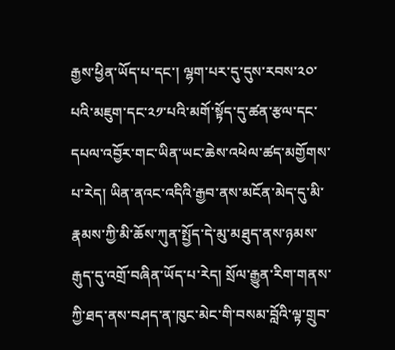རྒྱས་ཕྱིན་ཡོད་པ་དང་། ལྷག་པར་དུ་དུས་རབས་༢༠་པའི་མཇུག་དང་༢༡་པའི་མགོ་སྟོད་དུ་ཚན་རྩལ་དང་དཔལ་འབྱོར་གང་ཡིན་ཡང་ཆེས་འཕེལ་ཚད་མགྱོགས་པ་རེད། ཡིན་ནའང་འདིའི་རྒྱབ་ནས་མངོན་མེད་དུ་མི་རྣམས་ཀྱི་མི་ཆོས་ཀུན་སྤྱོད་དེ་མུ་མཐུད་ནས་ཉམས་རྒུད་དུ་འགྲོ་བཞིན་ཡོད་པ་རེད། སྲོལ་རྒྱུན་རིག་གནས་ཀྱི་ཐད་ནས་བཤད་ན་ཁུང་མེང་གི་བསམ་བློའི་ལྟ་གྲུབ་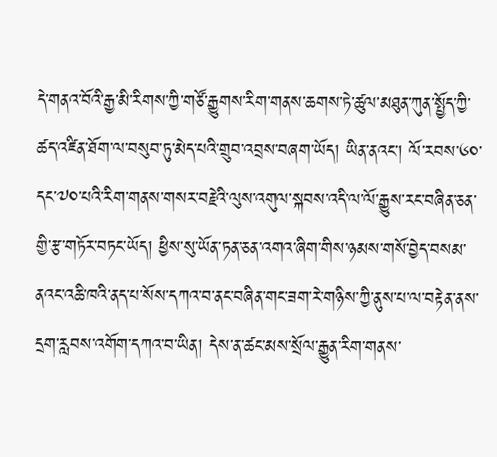དེ་གནའ་བོའི་རྒྱ་མི་རིགས་ཀྱི་གཙོ་རྒྱུགས་རིག་གནས་ཆགས་ཏེ་ཚུལ་མཐུན་ཀུན་སྤྱོད་ཀྱི་ཚད་འཛིན་ཐོག་ལ་བསུབ་ཏུ་མེད་པའི་གྲུབ་འབྲས་བཞག་ཡོད། ཡིན་ནའང་། ལོ་རབས་༦༠་དང་༧༠་པའི་རིག་གནས་གསར་བརྗེའི་ལུས་འགུལ་སྐབས་འདི་ལ་ལོ་རྒྱུས་རང་བཞིན་ཅན་གྱི་རྩ་གཏོར་བཏང་ཡོད། ཕྱིས་སུ་ཡོན་ཏན་ཅན་འགའ་ཞིག་གིས་ཉམས་གསོ་བྱེད་བསམ་ནའང་འཆི་ཁའི་ནད་པ་སོས་དཀའ་བ་ནང་བཞིན་གང་ཟག་རེ་གཉིས་ཀྱི་ནུས་པ་ལ་བརྟེན་ནས་དྲག་རླབས་འགོག་དཀའ་བ་ཡིན། དེས་ན་ཚང་མས་སྲོལ་རྒྱུན་རིག་གནས་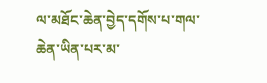ལ་མཐོང་ཆེན་བྱེད་དགོས་པ་གལ་ཆེན་ཡིན་པར་མ་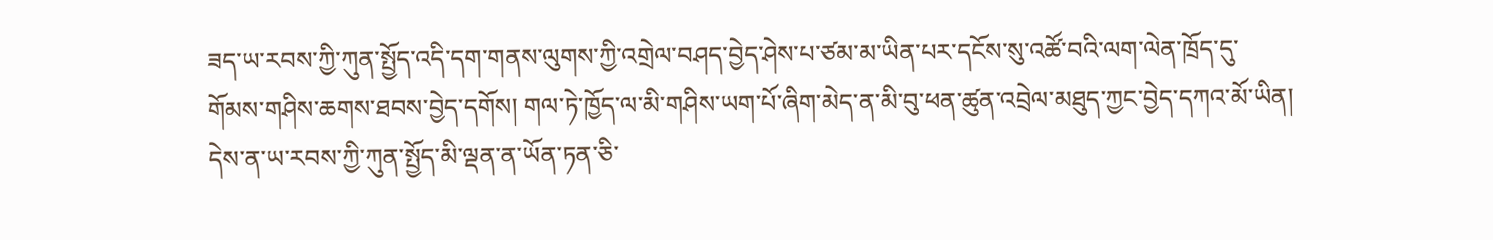ཟད་ཡ་རབས་ཀྱི་ཀུན་སྤྱོད་འདི་དག་གནས་ལུགས་ཀྱི་འགྲེལ་བཤད་བྱེད་ཤེས་པ་ཙམ་མ་ཡིན་པར་དངོས་སུ་འཚོ་བའི་ལག་ལེན་ཁྲོད་དུ་གོམས་གཤིས་ཆགས་ཐབས་བྱེད་དགོས། གལ་ཏེ་ཁྱོད་ལ་མི་གཤིས་ཡག་པོ་ཞིག་མེད་ན་མི་བུ་ཕན་ཚུན་འབྲེལ་མཐུད་ཀྱང་བྱེད་དཀའ་མོ་ཡིན། དེས་ན་ཡ་རབས་ཀྱི་ཀུན་སྤྱོད་མི་ལྡན་ན་ཡོན་ཏན་ཅི་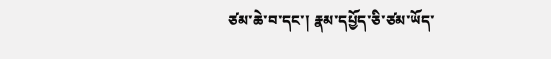ཙམ་ཆེ་བ་དང་། རྣམ་དཔྱོད་ཅི་ཙམ་ཡོད་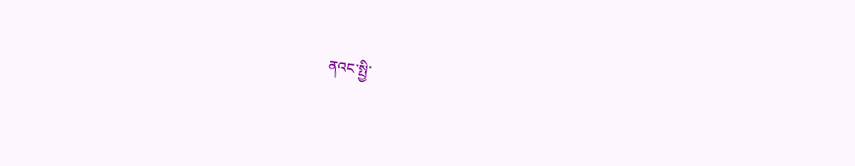ནའང་སྤྱི་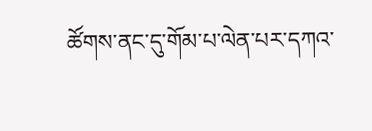ཚོགས་ནང་དུ་གོམ་པ་ལེན་པར་དཀའ་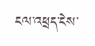ངལ་འཕྲད་ངེས་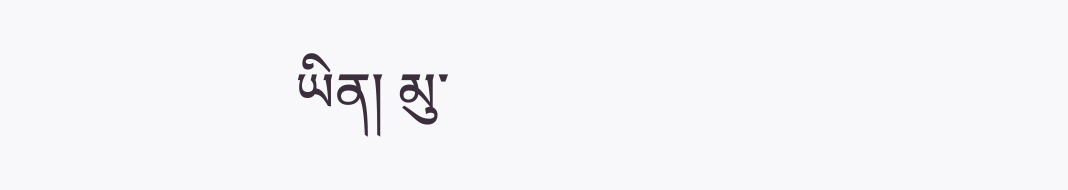ཡིན། མུ་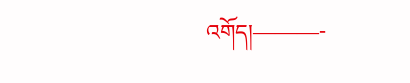འགོད།———-